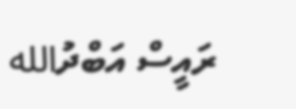ރައީސް އަބްދުالله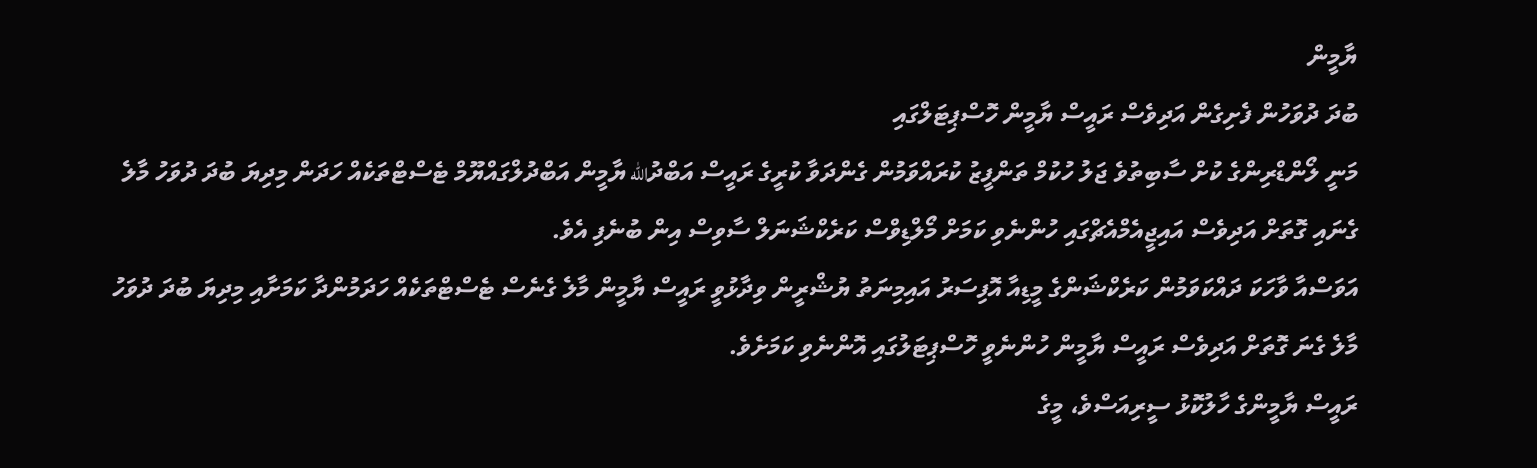ޔާމީން
ބުދަ ދުވަހުން ފެށިގެން އަދިވެސް ރައީސް ޔާމީން ހޮސްޕިޓަލްގައި
މަނީ ލޯންޑްރިންގެ ކުށް ސާބިތުވެ ޖަލު ހުކުމް ތަންފީޒު ކުރައްވަމުން ގެންދަވާ ކުރީގެ ރައީސް އަބްދުالله ޔާމީން އަބްދުލްގައްޔޫމް ޓެސްޓްތަކެއް ހަދަން މިދިޔަ ބުދަ ދުވަހު މާލެ ގެނައި ގޮތަށް އަދިވެސް އައިޖީއެމްއެޗްގައި ހުންނެވި ކަމަށް މޯލްޑިވްސް ކަރެކްޝަނަލް ސާވިސް އިން ބުނެފި އެވެ.
އަވަސްއާ ވާހަކަ ދައްކަވަމުން ކަރެކްޝަންގެ މީޑިއާ އޮފިސަރު އައިމިނަތު ޔުޝްރީން ވިދާޅުވީ ރައީސް ޔާމީން މާލެ ގެނެސް ޓެސްޓްތަކެއް ހަދަމުންދާ ކަމަށާއި މިދިޔަ ބުދަ ދުވަހު މާލެ ގެނަ ގޮތަށް އަދިވެސް ރައީސް ޔާމީން ހުންނެވީ ހޮސްޕިޓަލުގައި އޮންނެވި ކަމަށެވެ.
ރައީސް ޔާމީންގެ ހާލުކޮޅު ސީރިއަސްވެ، މީގެ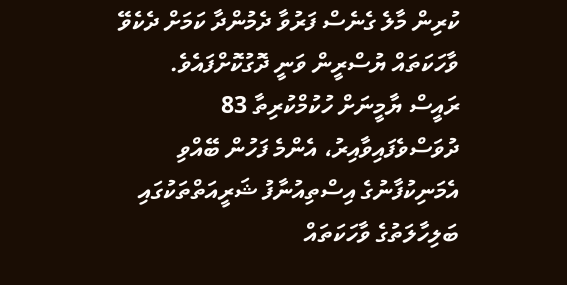ކުރިން މާލެ ގެނެސް ފަރުވާ ދެމުންދާ ކަމަށް ދެކެވޭ ވާހަކަތައް ޔުސްރީން ވަނީ ދޮގުކޮށްފައެވެ.
ރައީސް ޔާމީނަށް ހުކުމްކުރިތާ 83 ދުވަސްވެފައިވާއިރު، އެންމެ ފަހުން ބޭއްވި އެމަނިކުފާނުގެ އިސްތިއުނާފު ޝަރީއަތްތަކުގައި ބަލިހާލަތުގެ ވާހަކަތައް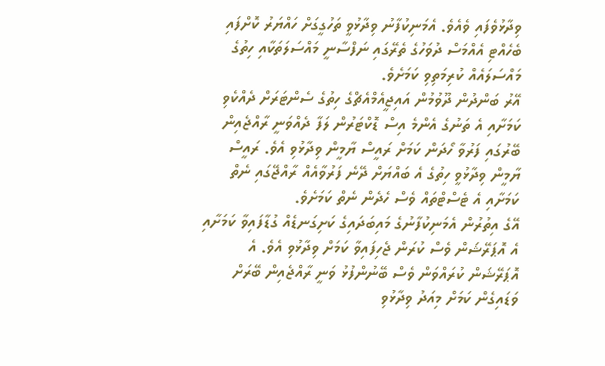ވިދާޅުވެފައި ވެއެވެ. އެމަނިކުފާނު ވިދާޅުވީ ތަހުގީގަށް ހައްޔަރު ކޮށްފައި ބެހެއްޓި އެއްމަސް ދުވަހުގެ ތެރޭގައި ނަފްސާނީ މައްސަލަތަކާއި ހިތުގެ މައްސަލައެއް ކުރިމަތިވި ކަމަށެވެ.
އޭރު ބަންދުން ދޫވުމުން އައިޖީއެމްއެޗްގެ ހިތުގެ ސެންޓަރަށް ދެއްކެވި ކަމަށާއި އެ ތަނުގެ އެންމެ އިސް ޑޮކްޓަރުން ލަފާ ދެއްވަނީ ރާއްޖެއިން ބޭރުގައި ފަރުވާ ހޯދަން ކަމަށް ރައީސް ޔާމީން ވިދާޅުވި އެވެ. ރައީސް ޔާމީން ވިދާޅުވީ ހިތުގެ އެ ބައްޔަށް ދޭނެ ފަރުވާއެއް ރާއްޖޭގައި ނެތް ކަމަށާއި އެ ޓެސްޓްތައް ވެސް ހެދެން ނެތް ކަމަށެވެ.
އޭގެ އިތުރުން އެމަނިކުފާނުގެ މައިބަދައިގެ ކަށިގަނޑެއް ގުޑާފައިވާ ކަމަށާއި އެ އޮޕަރޭޝަން ވެސް ކުރަން ޖެހިފައިވާ ކަމަށް ވިދާޅުވި އެވެ. އެ އޮޕަރޭޝަން ކުރައްވަން ވެސް ބޭނުންފުޅު ވަނީ ރާއްޖެއިން ބޭރަށް ވަޑައިގެން ކަމަށް މިއަދު ވިދާޅުވި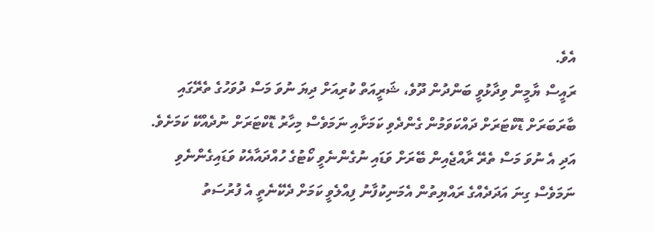އެވެ.
ރައީސް ޔާމީން ވިދާޅުވީ ބަންދުން ދޫވެ، ޝަރީއަތް ކުރިއަށް ދިޔަ ނުވަ މަސް ދުވަހުގެ ތެރޭގައި ބާރަބަރަށް ޑޮކްޓަރަށް ދައްކަވަމުން ގެންދެވި ކަމަށާއި ނަމަވެސް މިހާރު ޑޮކްޓަރަށް ނުދެއްކޭ ކަމަށެވެ. އަދި އެ ނުވަ މަސް ތެރޭ ރާއްޖެއިން ބޭރަށް ވަޑައި ނުގެންނެވީ ކޯޓުގެ ހުއްދައާއެކު ވަޑައިގެންނެވި ނަމަވެސް ގިނަ އަދަދެއްގެ ރައްޔިތުން އެމަނިކުފާނު ފިއްލެވީ ކަމަށް ދެކޭނެތީ އެ ފުރުސަތު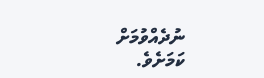ނުދެއްވުމަށް ކަމަށެވެ.